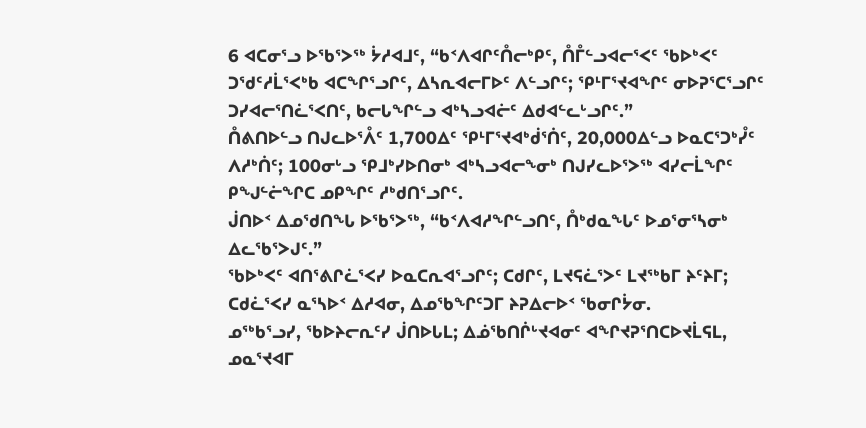6 ᐊᑕᓂᕐᓗ ᐅᖃᕐᐳᖅ ᔮᓱᐊᒧᑦ, “ᑲᑉᐱᐊᒋᑦᑍᓕᒃᑭᑦ, ᑍᒤᓪᓗᐊᓕᕐᐸᑦ ᖃᐅᒃᐸᑦ ᑐᖁᑦᓱᒫᕐᐸᒃᑲ ᐊᑕᖏᕐᓗᒋᑦ, ᐃᓴᕆᐊᓕᒥᐅᑦ ᐱᓪᓗᒋᑦ; ᕿᒻᒥᕐᔪᐊᖏᑦ ᓂᐅᕈᕐᑕᕐᓗᒋᑦ ᑐᓯᐊᓕᕐᑎᓛᕐᐸᑎᑦ, ᑲᓕᒐᖏᓪᓗ ᐊᒃᓴᓗᐊᓖᑦ ᐃᑯᐊᓪᓚᒡᓗᒋᑦ.”
ᑍᕕᑎᐅᓪᓗ ᑎᒍᓚᐅᕐᐰᑦ 1,700ᐃᑦ ᕿᒻᒥᕐᔪᐊᒃᑰᕐᑏᑦ, 20,000ᐃᓪᓗ ᐅᓇᑕᕐᑐᒃᓮᑦ ᐱᓱᒃᑏᑦ; 100ᓂᒡᓗ ᕿᒧᒃᓯᐅᑎᓂᒃ ᐊᒃᓴᓗᐊᓕᖕᓂᒃ ᑎᒍᓯᓚᐅᕐᐳᖅ ᐊᓯᓕᒫᖏᑦ ᑭᖑᓪᓖᖏᑕ ᓄᑭᖏᑦ ᓱᒃᑯᑎᕐᓗᒋᑦ.
ᒎᑎᐅᑉ ᐃᓄᖁᑎᖓ ᐅᖃᕐᐳᖅ, “ᑲᑉᐱᐊᓱᖏᓪᓗᑎᑦ, ᑍᒃᑯᓇᖓᑦ ᐅᓄᕐᓂᕐᓴᓂᒃ ᐃᓚᖃᕐᐳᒍᑦ.”
ᖃᐅᒃᐸᑦ ᐊᑎᕐᕕᒋᓛᕐᐸᓯ ᐅᓇᑕᕆᐊᕐᓗᒋᑦ; ᑕᑯᒋᑦ, ᒪᔪᕋᓛᕐᐳᑦ ᒪᔪᖅᑲᒥ ᔨᑦᔨᒥ; ᑕᑯᓛᕐᐸᓯ ᓇᕐᓴᐅᑉ ᐃᓱᐊᓂ, ᐃᓄᖃᖏᑦᑐᒥ ᔨᕈᐃᓕᐅᑉ ᖃᓂᒋᔮᓂ.
ᓄᖅᑲᕐᓗᓯ, ᖃᐅᔨᓕᕆᑦᓯ ᒎᑎᐅᒐᒪ; ᐃᓅᖃᑎᒌᒡᔪᐊᓂᑦ ᐊᖏᔪᕈᕐᑎᑕᐅᔪᒫᕋᒪ, ᓄᓇᕐᔪᐊᒥ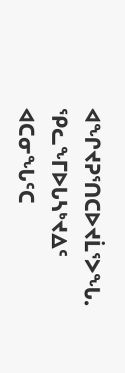ᐊᖏᔪᕈᕐᑎᑕᐅᔪᒫᕐᐳᖓ.
ᕿᓚᖕᒥᐅᒐᓴᒃᔪᐃᑦ ᐊᑕᓂᖓᑦᑕ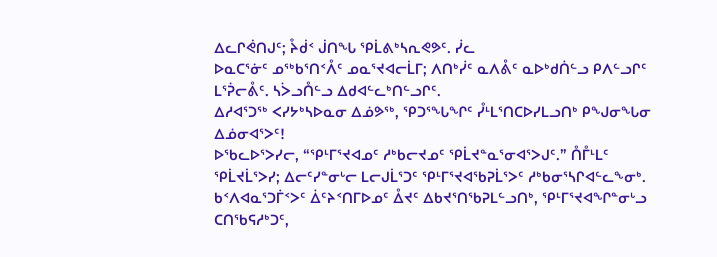ᐃᓚᒋᕚᑎᒍᑦ; ᔧᑰᑉ ᒎᑎᖓ ᕿᒫᕕᒃᓴᕆᕙᕗᑦ. ᓰᓚ
ᐅᓇᑕᕐᓃᑦ ᓄᖅᑲᕐᑎᑉᐰᑦ ᓄᓇᕐᔪᐊᓕᒫᒥ; ᐱᑎᒃᓰᑦ ᓇᐱᕔᑦ ᓇᐅᒃᑯᑏᓪᓗ ᑭᐱᓪᓗᒋᑦ ᒪᕐᕉᓕᕔᑦ. ᓴᐴᓗᑍᓪᓗ ᐃᑯᐊᓪᓚᒃᑎᓪᓗᒋᑦ.
ᐃᓱᐊᕐᑐᖅ ᐸᓯᔭᒃᓴᐅᓇᓂ ᐃᓅᕗᖅ, ᕿᑐᕐᖓᖏᑦ ᓮᒻᒪᕐᑎᑕᐅᓯᒪᓗᑎᒃ ᑭᖑᓂᖓᓂ ᐃᓅᓂᐊᕐᐳᑦ!
ᐅᖃᓚᐅᕐᐳᓯᓕ, “ᕿᒻᒥᕐᔪᐊᓄᑦ ᓱᒃᑲᓕᔪᓄᑦ ᕿᒫᔪᓐᓇᕐᓂᐊᕐᐳᒍᑦ.” ᑍᒤᒻᒪᑦ ᕿᒫᔪᒫᕐᐳᓯ; ᐃᓕᑦᓯᓐᓂᒡᓕ ᒪᓕᒍᒫᕐᑐᑦ ᕿᒻᒥᕐᔪᐊᖃᕈᒫᕐᐳᑦ ᓱᒃᑲᓂᕐᓴᒋᐊᓪᓚᖕᓂᒃ.
ᑲᑉᐱᐊᓇᕐᑐᒦᑉᐳᑦ ᐄᑦᔨᑉᑎᒥᐅᓄᑦ ᐂᔪᑦ ᐃᑲᔪᕐᑎᖃᕈᒪᓪᓗᑎᒃ, ᕿᒻᒥᕐᔪᐊᖏᓐᓂᒡᓗ ᑕᑎᖃᕋᓱᒃᑐᑦ,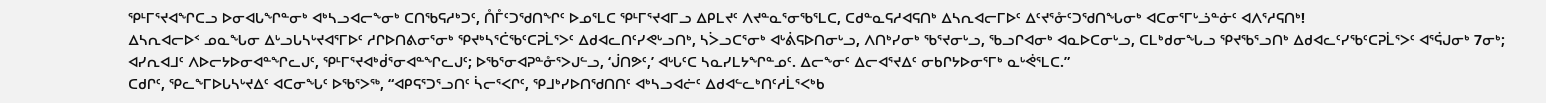ᕿᒻᒥᕐᔪᐊᖏᑕᓗ ᐅᓂᐊᒐᖏᓐᓂᒃ ᐊᒃᓴᓗᐊᓕᖕᓂᒃ ᑕᑎᖃᕋᓱᒃᑐᑦ, ᑍᒤᑦᑐᖁᑎᖏᑦ ᐅᓄᕐᒪᑕ ᕿᒻᒥᕐᔪᐊᒥᓗ ᐃᑭᒪᔪᑦ ᐱᔪᓐᓇᕐᓂᖃᕐᒪᑕ, ᑕᑯᓐᓇᕋᓱᐊᕋᑎᒃ ᐃᓴᕆᐊᓕᒥᐅᑦ ᐃᑦᔪᕐᓁᑦᑐᖁᑎᖓᓂᒃ ᐊᑕᓂᕐᒥᒡᓘᓐᓃᑦ ᐊᐱᕐᓱᕋᑎᒃ!
ᐃᓴᕆᐊᓕᐅᑉ ᓄᓇᖓᓂ ᐃᒡᓗᒐᓴᒡᔪᐊᕐᒥᐅᑦ ᓱᒋᐅᑎᕕᓂᕐᓂᒃ ᕿᔪᒃᓴᕐᑖᖃᑦᑕᕈᒫᕐᐳᑦ ᐃᑯᐊᓚᑎᑦᓯᕙᒡᓗᑎᒃ, ᓴᐴᓗᑕᕐᓂᒃ ᐊᒡᕖᕋᐅᑎᓂᒡᓗ, ᐱᑎᒃᓯᓂᒃ ᖃᕐᔪᓂᒡᓗ, ᖃᓗᒋᐊᓂᒃ ᐊᓇᐅᑕᓂᒡᓗ, ᑕᒪᒃᑯᓂᖓᓗ ᕿᔪᖃᕐᓗᑎᒃ ᐃᑯᐊᓚᑦᓯᖃᑦᑕᕈᒫᕐᐳᑦ ᐊᕐᕌᒍᓂᒃ 7ᓂᒃ;
ᐊᓯᕆᐊᒧᑦ ᐱᐅᓕᔭᐅᓂᐊᓐᖏᓚᒍᑦ, ᕿᒻᒥᕐᔪᐊᒃᑰᕐᓂᐊᓐᖏᓚᒍᑦ; ᐅᖃᕐᓂᐊᕈᓐᓁᕐᐳᒍᓪᓗ, ‘ᒎᑎᕗᑦ,’ ᐊᒡᒐᑦᑕ ᓴᓇᓯᒪᔭᖏᓐᓄᑦ. ᐃᓕᖕᓂᑦ ᐃᓕᐊᕐᔪᐃᑦ ᓂᑲᒋᔭᐅᓂᕐᒥᒃ ᓇᒡᕚᕐᒪᑕ.”
ᑕᑯᒋᑦ, ᕿᓚᖕᒥᐅᒐᓴᒡᔪᐃᑦ ᐊᑕᓂᖓᑦ ᐅᖃᕐᐳᖅ, “ᐊᑭᕋᕐᑐᕐᓗᑎᑦ ᓵᓕᕐᐸᒋᑦ, ᕿᒧᒃᓯᐅᑎᖁᑎᑎᑦ ᐊᒃᓴᓗᐊᓖᑦ ᐃᑯᐊᓪᓚᒃᑎᑦᓱᒫᕐᐸᒃᑲ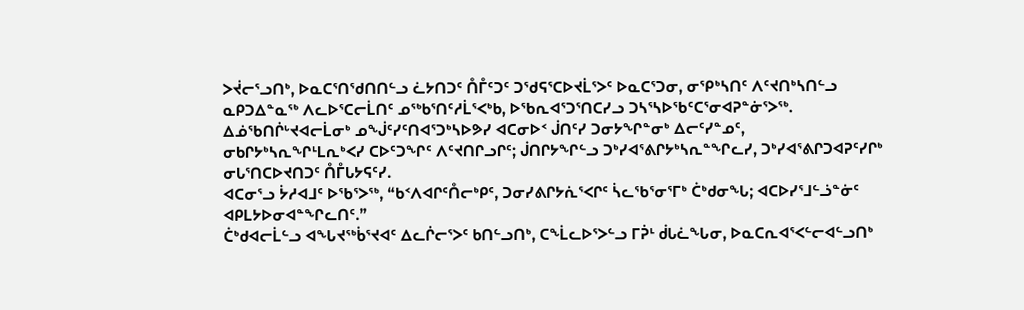ᐳᔫᓕᕐᓗᑎᒃ, ᐅᓇᑕᕐᑎᖁᑎᑎᓪᓗ ᓛᔭᑎᑐᑦ ᑍᒤᑦᑐᑦ ᑐᖁᕋᕐᑕᐅᔪᒫᕐᐳᑦ ᐅᓇᑕᕐᑐᓂ, ᓂᕿᒃᓴᑎᑦ ᐱᑦᔪᑎᒃᓴᑎᓪᓗ ᓇᑭᑐᐃᓐᓇᖅ ᐱᓚᐅᕐᑕᓕᒫᑎᑦ ᓄᖅᑲᕐᑎᑦᓱᒫᕐᐸᒃᑲ, ᐅᖃᕆᐊᕐᑐᕐᑎᑕᓯᓗ ᑐᓴᕐᓴᐅᖃᑦᑕᕐᓂᐊᕈᓐᓃᕐᐳᖅ.
ᐃᓅᖃᑎᒌᒡᔪᐊᓕᒫᓂᒃ ᓄᖒᑦᓯᑦᑎᐊᕐᑐᒃᓴᐅᕗᓯ ᐊᑕᓂᐅᑉ ᒎᑎᑦᓯ ᑐᓂᔭᖏᓐᓂᒃ ᐃᓕᑦᓯᓐᓄᑦ, ᓂᑲᒋᔭᒃᓴᕆᖏᒻᒪᕆᒃᐸᓯ ᑕᐅᑦᑐᖏᑦ ᐱᑦᔪᑎᒋᓗᒋᑦ; ᒎᑎᒋᔭᖏᓪᓗ ᑐᒃᓯᐊᕐᕕᒋᔭᒃᓴᕆᓐᖏᓚᓯ, ᑐᒃᓯᐊᕐᕕᒋᑐᐊᕈᑦᓯᒋᒃ ᓂᒐᕐᑎᑕᐅᔪᑎᑐᑦ ᑍᒤᒐᔭᕋᑦᓯ.
ᐊᑕᓂᕐᓗ ᔮᓱᐊᒧᑦ ᐅᖃᕐᐳᖅ, “ᑲᑉᐱᐊᒋᑦᑍᓕᒃᑭᑦ, ᑐᓂᓯᕕᒋᔭᕇᕐᐸᒋᑦ ᓵᓚᖃᕐᓂᕐᒥᒃ ᑖᒃᑯᓂᖓ; ᐊᑕᐅᓯᕐᒧᓪᓘᓐᓃᑦ ᐊᑭᒪᔭᐅᓂᐊᓐᖏᓚᑎᑦ.”
ᑖᒃᑯᐊᓕᒫᓪᓗ ᐊᖓᔪᖅᑳᕐᔪᐊᑦ ᐃᓚᒌᓕᕐᐳᑦ ᑲᑎᓪᓗᑎᒃ, ᑕᖕᒫᓚᐅᕐᐳᓪᓗ ᒥᕉᒻ ᑰᒐᓛᖓᓂ, ᐅᓇᑕᕆᐊᕐᐸᓪᓕᐊᓪᓗᑎᒃ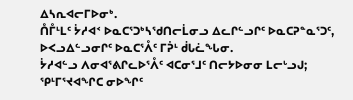ᐃᓴᕆᐊᓕᒥᐅᓂᒃ.
ᑍᒤᒻᒪᑦ ᔮᓱᐊᑉ ᐅᓇᑕᕐᑐᒃᓴᖁᑎᓕᒫᓂᓗ ᐃᓚᒋᓪᓗᒋᑦ ᐅᓇᑕᕈᓐᓇᕐᑐᑦ, ᐅᐸᓗᐃᓪᓗᓂᒋᑦ ᐅᓇᑕᕐᐰᑦ ᒥᕉᒻ ᑰᒐᓛᖓᓂ.
ᔮᓱᐊᓪᓗ ᐱᓂᐊᕐᕕᒋᓚᐅᕐᐰᑦ ᐊᑕᓂᕐᒧᑦ ᑎᓕᔭᐅᓂᓂ ᒪᓕᒡᓗᒍ; ᕿᒻᒥᕐᔪᐊᖏᑕ ᓂᐅᖏᑦ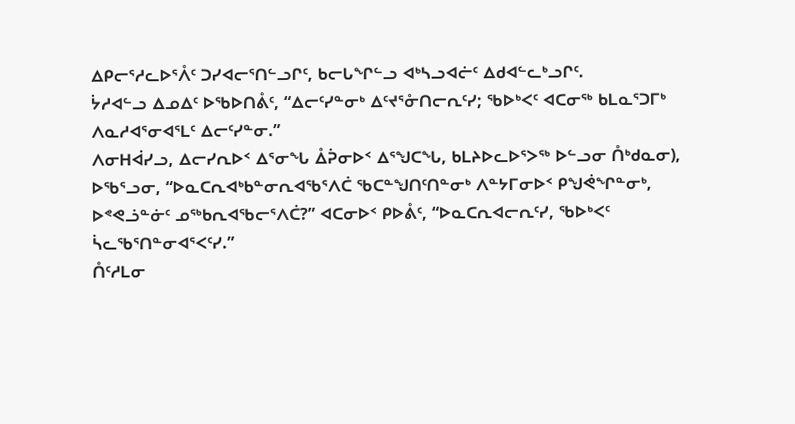ᐃᑭᓕᕐᓱᓚᐅᕐᐰᑦ ᑐᓯᐊᓕᕐᑎᓪᓗᒋᑦ, ᑲᓕᒐᖏᓪᓗ ᐊᒃᓴᓗᐊᓖᑦ ᐃᑯᐊᓪᓚᒃᓗᒋᑦ.
ᔮᓱᐊᓪᓗ ᐃᓄᐃᑦ ᐅᖃᐅᑎᕔᑦ, “ᐃᓕᑦᓯᓐᓂᒃ ᐃᑦᔪᕐᓁᑎᓕᕆᑦᓯ; ᖃᐅᒃᐸᑦ ᐊᑕᓂᖅ ᑲᒪᓇᕐᑐᒥᒃ ᐱᓇᓱᐊᕐᓂᐊᕐᒪᑦ ᐃᓕᑦᓯᓐᓂ.”
ᐱᓂᕼᐋᓯᓗ, ᐃᓕᓯᕆᐅᑉ ᐃᕐᓂᖓ ᐂᕉᓂᐅᑉ ᐃᕐᖑᑕᖓ, ᑲᒪᔨᐅᓚᐅᕐᐳᖅ ᐅᓪᓗᓂ ᑍᒃᑯᓇᓂ), ᐅᖃᕐᓗᓂ, “ᐅᓇᑕᕆᐊᒃᑲᓐᓂᕆᐊᖃᕐᐱᑖ ᖃᑕᓐᖑᑎᑦᑎᓐᓂᒃ ᐱᓐᔭᒥᓂᐅᑉ ᑭᖑᕚᖏᓐᓂᒃ, ᐅᕝᕙᓘᓐᓃᑦ ᓄᖅᑲᕆᐊᖃᓕᕐᐱᑖ?” ᐊᑕᓂᐅᑉ ᑭᐅᕔᑦ, “ᐅᓇᑕᕆᐊᓕᕆᑦᓯ, ᖃᐅᒃᐸᑦ ᓵᓚᖃᕐᑎᓐᓂᐊᕐᐸᑦᓯ.”
ᑍᑦᓱᒪᓂ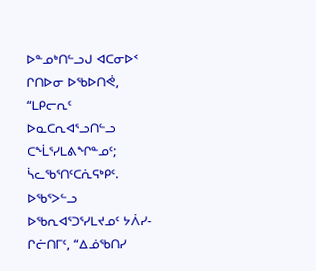ᐅᓐᓄᒃᑎᓪᓗᒍ ᐊᑕᓂᐅᑉ ᒋᑎᐅᓂ ᐅᖃᐅᑎᕚ, “ᒪᑭᓕᕆᑦ ᐅᓇᑕᕆᐊᕐᓗᑎᓪᓗ ᑕᖕᒫᕐᓯᒪᕕᖏᓐᓄᑦ; ᓵᓚᖃᕐᑎᑦᑕᕇᕋᒃᑭᑦ.
ᐅᖃᕐᐳᓪᓗ ᐅᖃᕆᐊᕐᑐᕐᓯᒪᔪᓄᑦ ᔭᐲᓯ-ᒋᓖᑎᒥᑦ, “ᐃᓅᖃᑎᓯ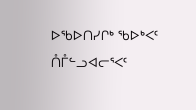ᐅᖃᐅᑎᓯᒋᒃ ᖃᐅᒃᐸᑦ ᑍᒤᓪᓗᐊᓕᕐᐸᑦ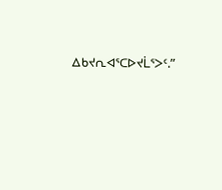ᐃᑲᔪᕆᐊᕐᑕᐅᔪᒫᕐᐳᑦ.”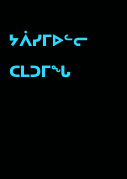ᔭᐲᓯᒥᐅᓪᓕ ᑕᒪᑐᒥᖓ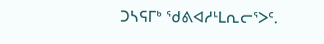ᑐᓴᕋᒥᒃ ᖁᕕᐊᓱᒻᒪᕆᓕᕐᐳᑦ.